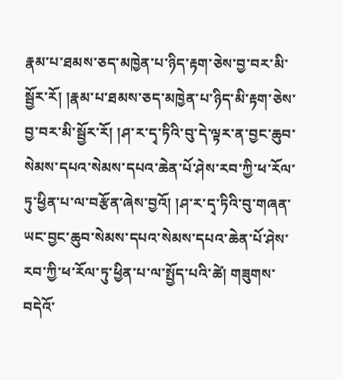རྣམ་པ་ཐམས་ཅད་མཁྱེན་པ་ཉིད་རྟག་ཅེས་བྱ་བར་མི་སྦྱོར་རོ། །རྣམ་པ་ཐམས་ཅད་མཁྱེན་པ་ཉིད་མི་རྟག་ཅེས་བྱ་བར་མི་སྦྱོར་རོ། །ཤ་ར་དྭ་ཏིའི་བུ་དེ་ལྟར་ན་བྱང་ཆུབ་སེམས་དཔའ་སེམས་དཔའ་ཆེན་པོ་ཤེས་རབ་ཀྱི་ཕ་རོལ་ཏུ་ཕྱིན་པ་ལ་བརྩོན་ཞེས་བྱའོ། །ཤ་ར་དྭ་ཏིའི་བུ་གཞན་ཡང་བྱང་ཆུབ་སེམས་དཔའ་སེམས་དཔའ་ཆེན་པོ་ཤེས་རབ་ཀྱི་ཕ་རོལ་ཏུ་ཕྱིན་པ་ལ་སྤྱོད་པའི་ཚེ། གཟུགས་བདེའོ་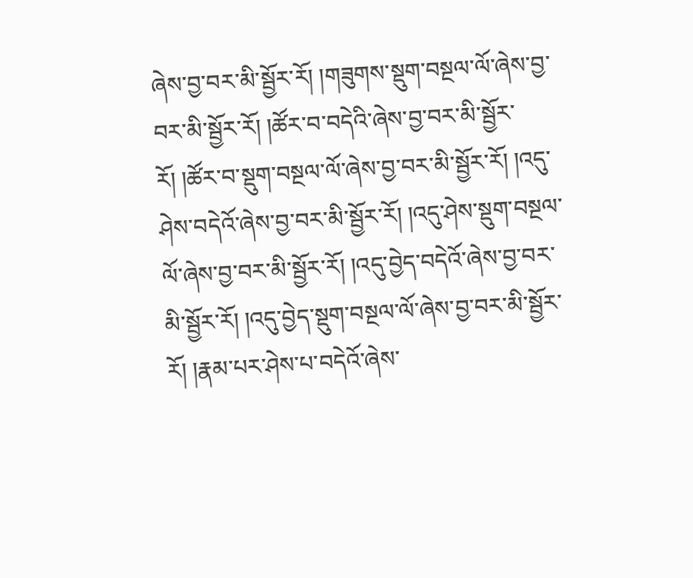ཞེས་བྱ་བར་མི་སྦྱོར་རོ། །གཟུགས་སྡུག་བསྔལ་ལོ་ཞེས་བྱ་བར་མི་སྦྱོར་རོ། །ཚོར་བ་བདེའི་ཞེས་བྱ་བར་མི་སྦྱོར་རོ། །ཚོར་བ་སྡུག་བསྔལ་ལོ་ཞེས་བྱ་བར་མི་སྦྱོར་རོ། །འདུ་ཤེས་བདེའོ་ཞེས་བྱ་བར་མི་སྦྱོར་རོ། །འདུ་ཤེས་སྡུག་བསྔལ་ལོ་ཞེས་བྱ་བར་མི་སྦྱོར་རོ། །འདུ་བྱེད་བདེའོ་ཞེས་བྱ་བར་མི་སྦྱོར་རོ། །འདུ་བྱེད་སྡུག་བསྔལ་ལོ་ཞེས་བྱ་བར་མི་སྦྱོར་རོ། །རྣམ་པར་ཤེས་པ་བདེའོ་ཞེས་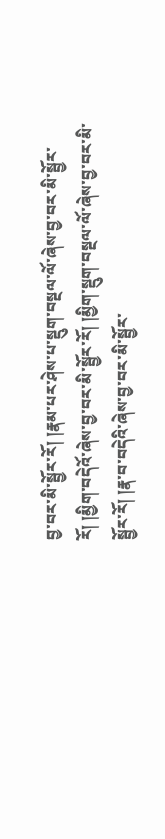བྱ་བར་མི་སྦྱོར་རོ། །རྣམ་པར་ཤེས་པ་སྡུག་བསྔལ་ལོ་ཞེས་བྱ་བར་མི་སྦྱོར་རོ། །མྱིག་བདེའོ་ཞེས་བྱ་བར་མི་སྦྱོར་རོ། །མྱིག་སྡུག་བསྔལ་ལོ་ཞེས་བྱ་བར་མི་སྦྱོར་རོ། །རྣ་བ་བདེའི་ཞེས་བྱ་བར་མི་སྦྱོར་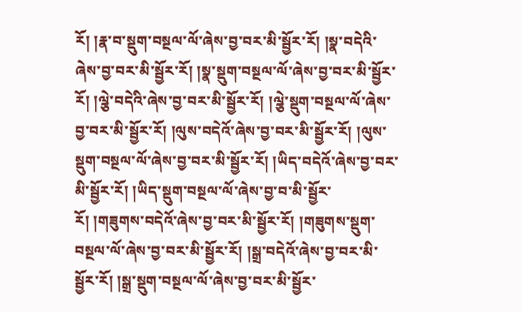རོ། །རྣ་བ་སྡུག་བསྔལ་ལོ་ཞེས་བྱ་བར་མི་སྦྱོར་རོ། །སྣ་བདེའི་ཞེས་བྱ་བར་མི་སྦྱོར་རོ། །སྣ་སྡུག་བསྔལ་ལོ་ཞེས་བྱ་བར་མི་སྦྱོར་རོ། །ལྕེ་བདེའི་ཞེས་བྱ་བར་མི་སྦྱོར་རོ། །ལྕེ་སྡུག་བསྔལ་ལོ་ཞེས་བྱ་བར་མི་སྦྱོར་རོ། །ལུས་བདེའོ་ཞེས་བྱ་བར་མི་སྦྱོར་རོ། །ལུས་སྡུག་བསྔལ་ལོ་ཞེས་བྱ་བར་མི་སྦྱོར་རོ། །ཡིད་བདེའོ་ཞེས་བྱ་བར་མི་སྦྱོར་རོ། །ཡིད་སྡུག་བསྔལ་ལོ་ཞེས་བྱ་བ་མི་སྦྱོར་རོ། །གཟུགས་བདེའོ་ཞེས་བྱ་བར་མི་སྦྱོར་རོ། །གཟུགས་སྡུག་བསྔལ་ལོ་ཞེས་བྱ་བར་མི་སྦྱོར་རོ། །སྒྲ་བདེའོ་ཞེས་བྱ་བར་མི་སྦྱོར་རོ། །སྒྲ་སྡུག་བསྔལ་ལོ་ཞེས་བྱ་བར་མི་སྦྱོར་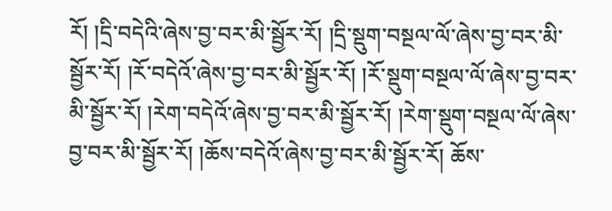རོ། །དྲི་བདེའི་ཞེས་བྱ་བར་མི་སྦྱོར་རོ། །དྲི་སྡུག་བསྔལ་ལོ་ཞེས་བྱ་བར་མི་སྦྱོར་རོ། །རོ་བདེའོ་ཞེས་བྱ་བར་མི་སྦྱོར་རོ། །རོ་སྡུག་བསྔལ་ལོ་ཞེས་བྱ་བར་མི་སྦྱོར་རོ། །རེག་བདེའོ་ཞེས་བྱ་བར་མི་སྦྱོར་རོ། །རེག་སྡུག་བསྔལ་ལོ་ཞེས་བྱ་བར་མི་སྦྱོར་རོ། །ཆོས་བདེའོ་ཞེས་བྱ་བར་མི་སྦྱོར་རོ། ཆོས་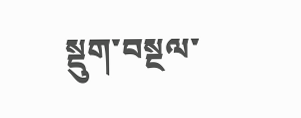སྡུག་བསྔལ་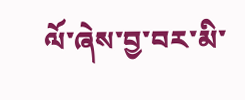ལོ་ཞེས་བྱ་བར་མི་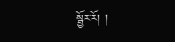སྦྱོར་རོ། །